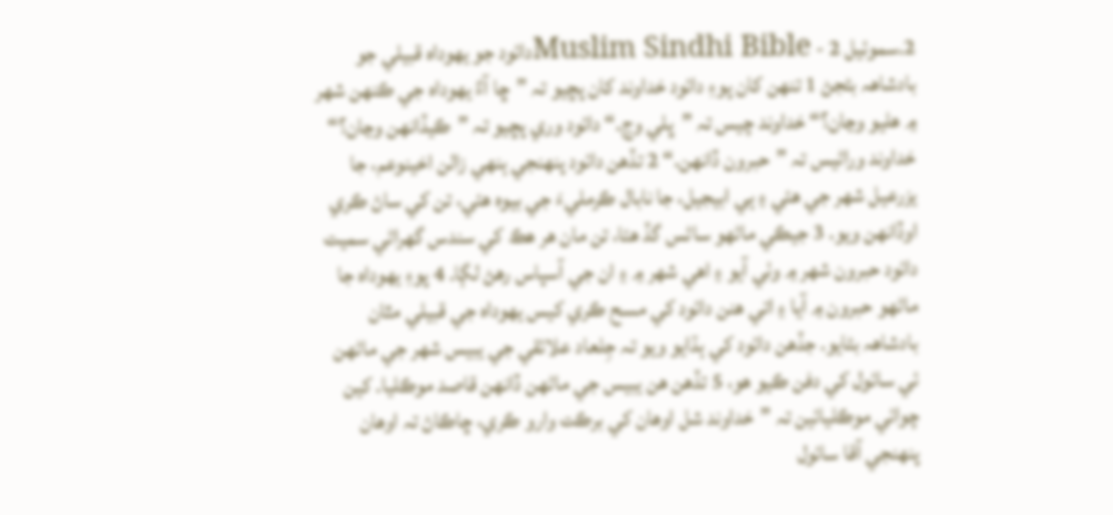2.سموئيل 2 - Muslim Sindhi Bibleدائود جو يهوداہ قبيلي جو بادشاهہ بڻجڻ 1 تنهن کان پوءِ دائود خداوند کان پڇيو تہ ”ڇا آءٌ يهوداہ جي ڪنهن شهر ۾ هليو وڃان؟“ خداوند چيس تہ ”ڀلي وڃ.“ دائود وري پڇيو تہ ”ڪيڏانهن وڃان؟“ خداوند وراڻيس تہ ”حبرون ڏانهن.“ 2 تڏهن دائود پنهنجي ٻنهي زالن اخينوعم، جا يزرعيل شهر جي هئي ۽ ٻي ابيجيل، جا نابال ڪرمليءَ جي بيوہ هئي، تن کي ساڻ ڪري اوڏانهن ويو. 3 جيڪي ماڻهو ساڻس گڏ هئا، تن مان هر هڪ کي سندس گھراڻي سميت دائود حبرون شهر ۾ وٺي آيو ۽ اهي شهر ۾ ۽ ان جي آسپاس رهڻ لڳا. 4 پوءِ يهوداہ جا ماڻهو حبرون ۾ آيا ۽ اتي هنن دائود کي مسح ڪري کيس يهوداہ جي قبيلي مٿان بادشاهہ بڻايو. جڏهن دائود کي ٻڌايو ويو تہ جِلعاد علائقي جي يبيس شهر جي ماڻهن ئي سائول کي دفن ڪيو هو، 5 تڏهن هن يبيس جي ماڻهن ڏانهن قاصد موڪليا. کين چوائي موڪليائين تہ ”خداوند شل اوهان کي برڪت وارو ڪري، ڇاڪاڻ تہ اوهان پنهنجي آقا سائول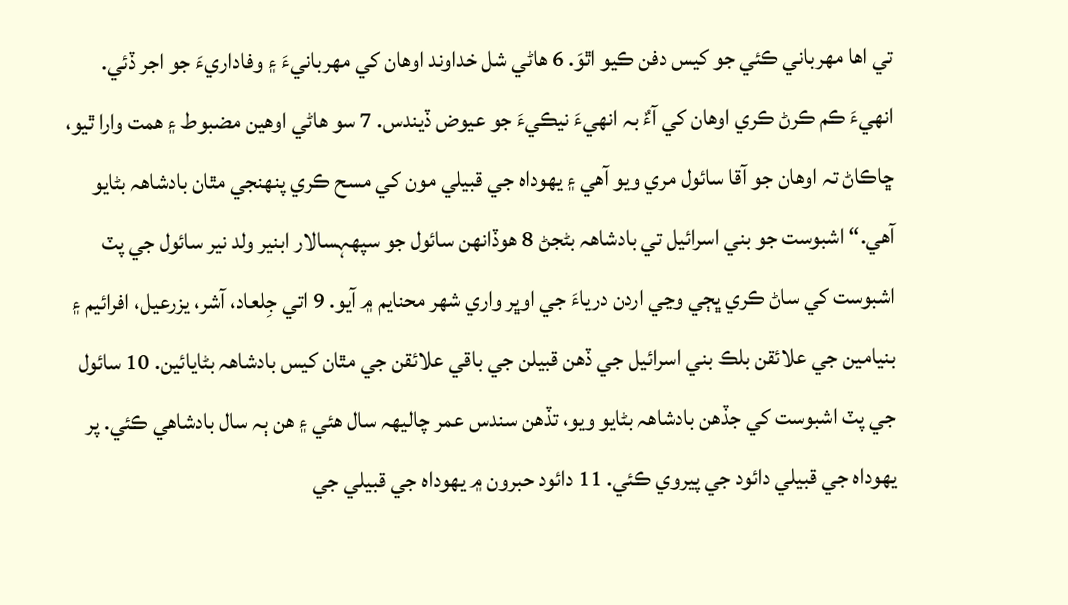تي اها مهرباني ڪئي جو کيس دفن ڪيو اٿوَ. 6 هاڻي شل خداوند اوهان کي مهربانيءَ ۽ وفاداريءَ جو اجر ڏئي. انهيءَ ڪم ڪرڻ ڪري اوهان کي آءٌ بہ انهيءَ نيڪيءَ جو عيوض ڏيندس. 7 سو هاڻي اوهين مضبوط ۽ همت وارا ٿيو، ڇاڪاڻ تہ اوهان جو آقا سائول مري ويو آهي ۽ يهوداہ جي قبيلي مون کي مسح ڪري پنهنجي مٿان بادشاهہ بڻايو آهي.“ اشبوست جو بني اسرائيل تي بادشاهہ بڻجڻ 8 هوڏانهن سائول جو سپهہسالار ابنير ولد نير سائول جي پٽ اشبوست کي ساڻ ڪري ڀڄي وڃي اردن درياءَ جي اوڀر واري شهر محنايم ۾ آيو. 9 اتي جِلعاد، آشر، يزرعيل، افرائيم ۽ بنيامين جي علائقن بلڪ بني اسرائيل جي ڏهن قبيلن جي باقي علائقن جي مٿان کيس بادشاهہ بڻايائين. 10 سائول جي پٽ اشبوست کي جڏهن بادشاهہ بڻايو ويو، تڏهن سندس عمر چاليهہ سال هئي ۽ هن ٻہ سال بادشاهي ڪئي. پر يهوداہ جي قبيلي دائود جي پيروي ڪئي. 11 دائود حبرون ۾ يهوداہ جي قبيلي جي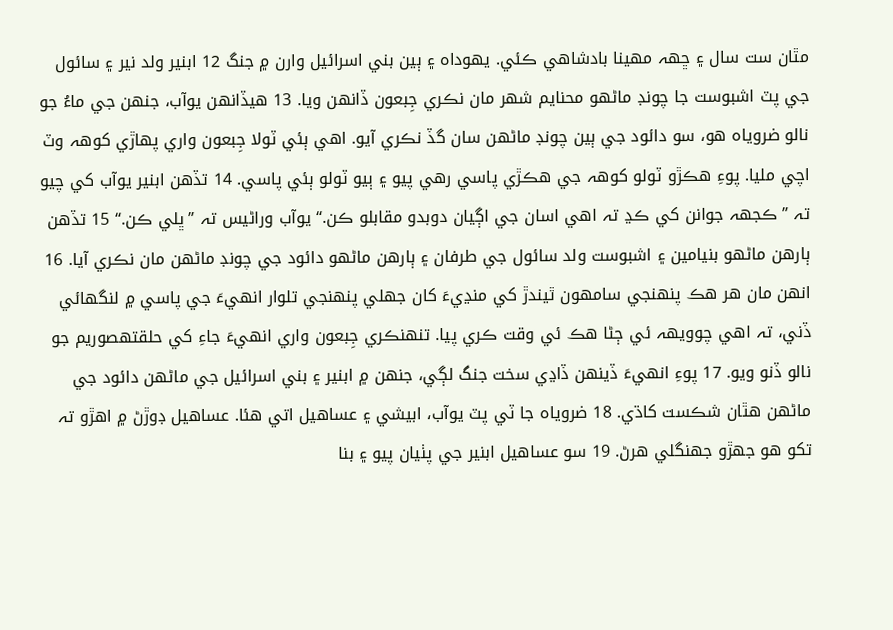مٿان ست سال ۽ ڇهہ مهينا بادشاهي ڪئي. يهوداہ ۽ ٻين بني اسرائيل وارن ۾ جنگ 12 ابنير ولد نير ۽ سائول جي پٽ اشبوست جا چونڊ ماڻهو محنايم شهر مان نڪري جِبعون ڏانهن ويا. 13 هيڏانهن يوآب، جنهن جي ماءُ جو نالو ضروياہ هو، سو دائود جي ٻين چونڊ ماڻهن سان گڏ نڪري آيو. اهي ٻئي ٽولا جِبعون واري پهاڙي کوهہ وٽ اچي مليا. پوءِ هڪڙو ٽولو کوهہ جي هڪڙي پاسي رهي پيو ۽ ٻيو ٽولو ٻئي پاسي. 14 تڏهن ابنير يوآب کي چيو تہ ”ڪجھہ جوانن کي ڪڍ تہ اهي اسان جي اڳيان دوبدو مقابلو ڪن.“ يوآب وراڻيس تہ ”ڀلي ڪن.“ 15 تڏهن ٻارهن ماڻهو بنيامين ۽ اشبوست ولد سائول جي طرفان ۽ ٻارهن ماڻهو دائود جي چونڊ ماڻهن مان نڪري آيا. 16 انهن مان هر هڪ پنهنجي سامهون ٿيندڙ کي منڍيءَ کان جھلي پنهنجي تلوار انهيءَ جي پاسي ۾ لنگھائي ڏني، تہ اهي چوويهہ ئي ڄڻا هڪ ئي وقت ڪري پيا. تنهنڪري جِبعون واري انهيءَ جاءِ کي حلقتهصوريم جو نالو ڏنو ويو. 17 پوءِ انهيءَ ڏينهن ڏاڍي سخت جنگ لڳي، جنهن ۾ ابنير ۽ بني اسرائيل جي ماڻهن دائود جي ماڻهن هٿان شڪست کاڌي. 18 ضروياہ جا ٽي پٽ يوآب، ابيشي ۽ عساهيل اتي هئا. عساهيل ڊوڙڻ ۾ اهڙو تہ تکو هو جهڙو جھنگلي هرڻ. 19 سو عساهيل ابنير جي پٺيان پيو ۽ بنا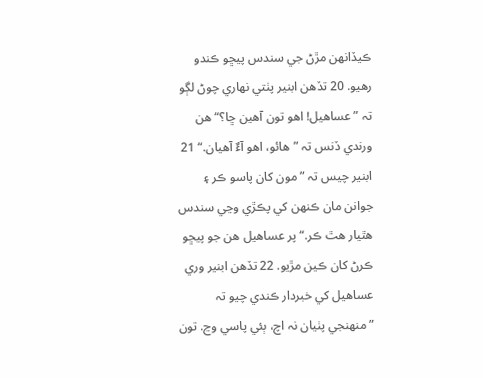ڪيڏانهن مڙڻ جي سندس پيڇو ڪندو رهيو. 20 تڏهن ابنير پٺتي نهاري چوڻ لڳو تہ ”عساهيل! اهو تون آهين ڇا؟“ هن ورندي ڏنس تہ ”هائو، اهو آءٌ آهيان.“ 21 ابنير چيس تہ ”مون کان پاسو ڪر ۽ جوانن مان ڪنهن کي پڪڙي وڃي سندس هٿيار هٿ ڪر.“ پر عساهيل هن جو پيڇو ڪرڻ کان ڪين مڙيو. 22 تڏهن ابنير وري عساهيل کي خبردار ڪندي چيو تہ ”منهنجي پٺيان نہ اچ، ٻئي پاسي وڃ. تون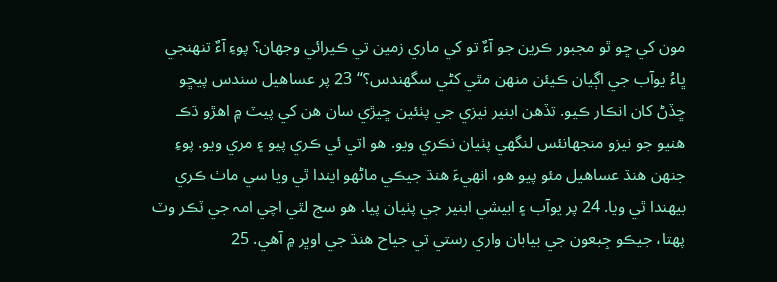مون کي ڇو ٿو مجبور ڪرين جو آءٌ تو کي ماري زمين تي ڪيرائي وجھان؟ پوءِ آءٌ تنهنجي ڀاءُ يوآب جي اڳيان ڪيئن منهن مٿي کڻي سگھندس؟“ 23 پر عساهيل سندس پيڇو ڇڏڻ کان انڪار ڪيو. تڏهن ابنير نيزي جي پٺئين ڇيڙي سان هن کي پيٽ ۾ اهڙو ڌڪ هنيو جو نيزو منجھانئس لنگھي پٺيان نڪري ويو. هو اتي ئي ڪري پيو ۽ مري ويو. پوءِ جنهن هنڌ عساهيل مئو پيو هو، انهيءَ هنڌ جيڪي ماڻهو ايندا ٿي ويا سي ماٺ ڪري بيهندا ٿي ويا. 24 پر يوآب ۽ ابيشي ابنير جي پٺيان پيا. هو سج لٿي اچي امہ جي ٽڪر وٽ پهتا، جيڪو جِبعون جي بيابان واري رستي تي جياح هنڌ جي اوڀر ۾ آهي. 25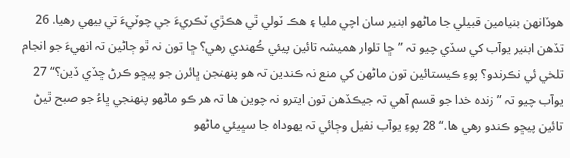هوڏانهن بنيامين قبيلي جا ماڻهو ابنير سان اچي مليا ۽ هڪ ٽولي ٿي هڪڙي ٽڪريءَ جي چوٽيءَ تي بيهي رهيا. 26 تڏهن ابنير يوآب کي سڏي چيو تہ ”ڇا تلوار هميشہ تائين پيئي ڪُهندي رهي؟ ڇا تون نہ ٿو ڄاڻين تہ انهيءَ جو انجام تلخي ئي نڪرندو؟ پوءِ ڪيستائين تون ماڻهن کي منع نہ ڪندين تہ هو پنهنجن ڀائرن جو پيڇو ڪرڻ ڇڏي ڏين؟“ 27 يوآب چيو تہ ”زندہ خدا جو قسم آهي تہ جيڪڏهن تون ايترو نہ چوين ها تہ هر ڪو ماڻهو پنهنجي ڀاءُ جو صبح ٿيڻ تائين پيڇو ڪندو رهي ها.“ 28 پوءِ يوآب نفيل وڄائي تہ يهوداہ جا سڀيئي ماڻهو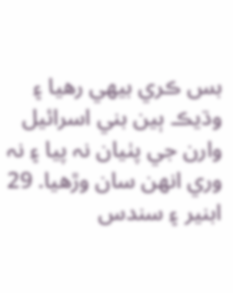بس ڪري بيهي رهيا ۽ وڌيڪ ٻين بني اسرائيل وارن جي پٺيان نہ پيا ۽ نہ وري انهن سان وڙهيا. 29 ابنير ۽ سندس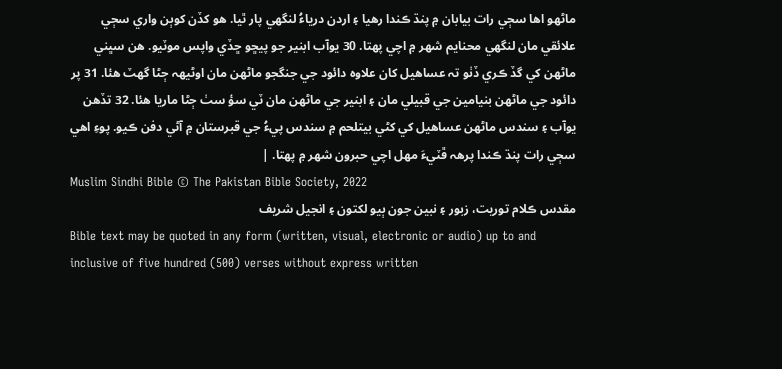ماڻهو اها سڄي رات بيابان ۾ پنڌ ڪندا رهيا ۽ اردن درياءُ لنگھي پار ٿيا. هو کڏن کوٻن واري سڄي علائقي مان لنگھي محنايم شهر ۾ اچي پهتا. 30 يوآب ابنير جو پيڇو ڇڏي واپس موٽيو. هن سڀني ماڻهن کي گڏ ڪري ڏٺو تہ عساهيل کان علاوہ دائود جي جنگجو ماڻهن مان اوڻيهہ ڄڻا گھٽ هئا. 31 پر دائود جي ماڻهن بنيامين جي قبيلي مان ۽ ابنير جي ماڻهن مان ٽي سؤ سٺ ڄڻا ماريا هئا. 32 تڏهن يوآب ۽ سندس ماڻهن عساهيل کي کڻي بيتلحم ۾ سندس پيءُ جي قبرستان ۾ آڻي دفن ڪيو. پوءِ اهي سڄي رات پنڌ ڪندا پرهہ ڦٽيءَ مهل اچي حبرون شهر ۾ پهتا. |
Muslim Sindhi Bible © The Pakistan Bible Society, 2022
مقدس ڪلام توريت، زبور ۽ نبين جون ٻيو لکتون ۽ انجيل شريف
Bible text may be quoted in any form (written, visual, electronic or audio) up to and inclusive of five hundred (500) verses without express written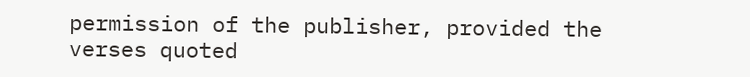permission of the publisher, provided the verses quoted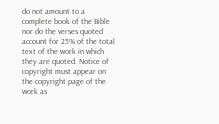do not amount to a complete book of the Bible nor do the verses quoted account for 25% of the total text of the work in which they are quoted. Notice of copyright must appear on the copyright page of the work as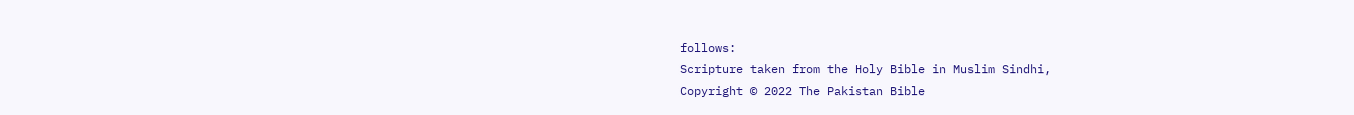follows:
Scripture taken from the Holy Bible in Muslim Sindhi,
Copyright © 2022 The Pakistan Bible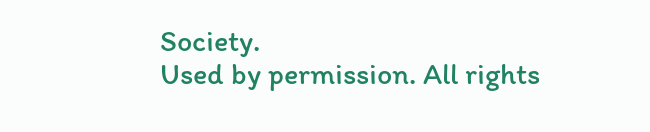Society.
Used by permission. All rights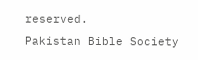reserved.
Pakistan Bible Society